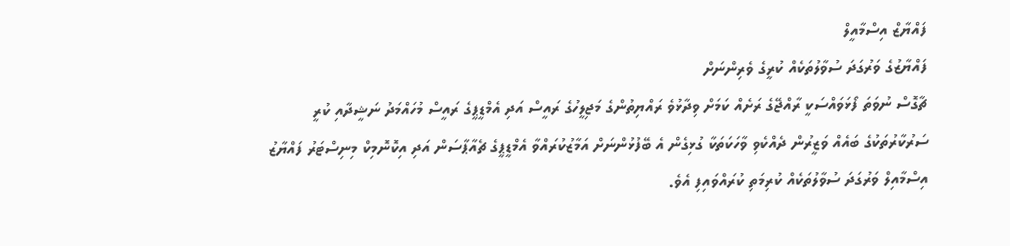ފައްޔާޒް އިސްމާއީލް
ފައްޔާޒުގެ ވަރުގަދަ ސުވާލުތަކެއް ކުރީގެ ވެރިންނަށް
ޗާގޮސް ނުވަތަ ފޯޅަވައްސަކީ ރާއްޖޭގެ ރަށެއް ކަމަށް ވިދާޅުވެ ރައްޔިތުންގެ މަޖިލީހުގެ ރައީސް އަދި އެމްޑީޕީގެ ރައީސް މުހައްމަދު ނަޝީދާއި ކުރީ ސަރުކާރުތަކުގެ ބައެއް ވަޒީރުން ދެއްކެވި ވާހަކަތަކާ ގުޅިގެން އެ ބޭފުޅުންނަށް އަމާޒުކުރައްވާ އެމްޑީޕީގެ ޗެއާޕާސަން އަދި އިކޮނޮމިކް މިނިސްޓަރު ފައްޔާޒު އިސްމާއިލް ވަރުގަދަ ސުވާލުތަކެއް ކުރިމަތި ކުރައްވައިފި އެވެ.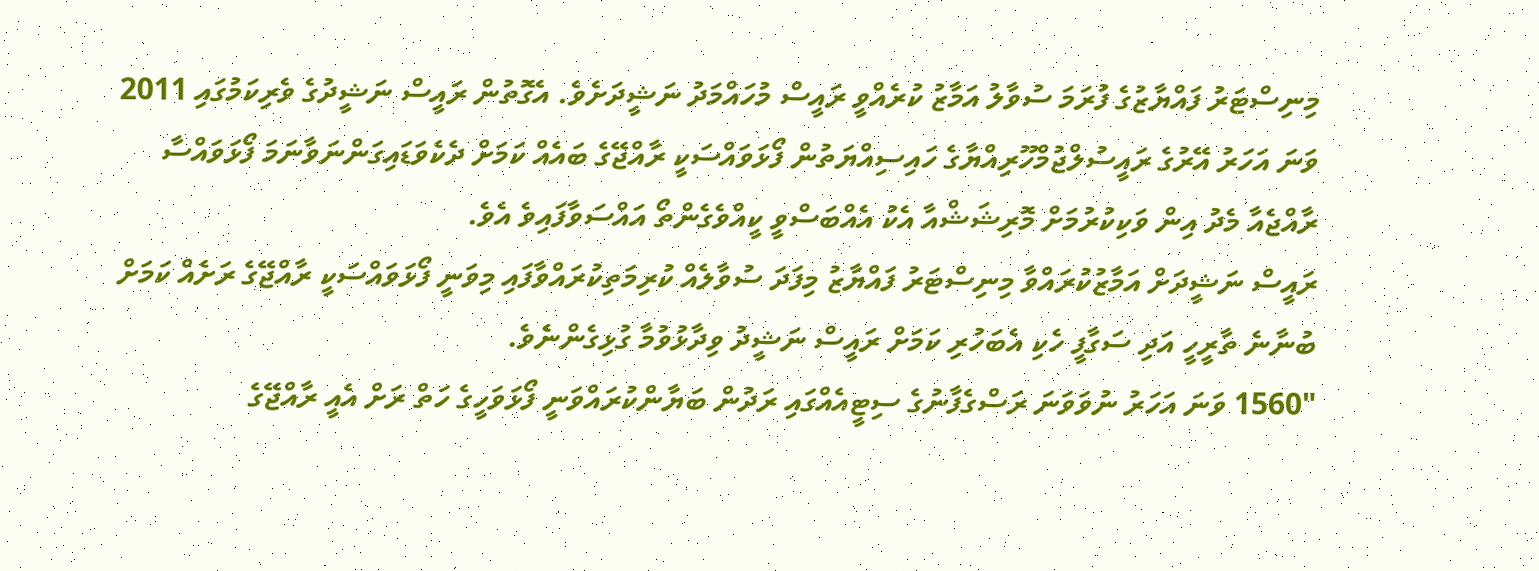މިނިސްޓަރު ފައްޔާޒުގެ ފުރަމަ ސުވާލު އަމާޒު ކުރެއްވީ ރައީސް މުހައްމަދު ނަޝީދަށެވެ. އެގޮތުން ރައީސް ނަޝީދުގެ ވެރިކަމުގައި 2011 ވަނަ އަހަރު އޭރުގެ ރައީސުލްޖުމްހޫރިއްޔާގެ ހައިސިއްޔަތުން ފޯޅަވައްސަކީ ރާއްޖޭގެ ބައެއް ކަމަށް ދެކެވަޑައިގަންނަވާނަމަ ފޯޅަވައްސާ ރާއްޖެއާ މެދު އިން ވަކިކުރުމަށް މޮރިޝަޝްއާ އެކު އެއްބަސްވީ ކީއްވެގެންތޯ އައްސަވާފައިވެ އެވެ.
ރައީސް ނަޝީދަށް އަމާޒުކުރައްވާ މިނިސްޓަރު ފައްޔާޒު މިފަދަ ސުވާލެއް ކުރިމަތިކުރައްވާފައި މިވަނީ ފޯޅަވައްސަކީ ރާއްޖޭގެ ރަށެއް ކަމަށް ބުނާނެ ތާރީހީ އަދި ސަގާފީ ހެކި އެބަހުރި ކަމަށް ރައީސް ނަޝީދު ވިދާޅުވުމާ ގުޅިގެންނެވެ.
"1560 ވަނަ އަހަރު ނުވަވަނަ ރަސްގެފާނުގެ ސިޓީއެއްގައި ރަދުން ބަޔާންކުރައްވަނީ ފޯޅަވަހީގެ ހަތް ރަށް އެއީ ރާއްޖޭގެ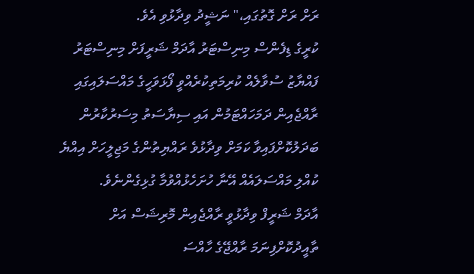ރަށް ރަށް ގޮތުގައި،" ނަޝީދު ވިދާޅުވި އެވެ.
ކުރީގެ ޑިފެންސް މިނިސްޓަރު އާދަމް ޝަރީފަށް މިނިސްޓަރު ފައްޔާޒު ސުވާލެއް ކުރިމަތިކުރެއްވީ ފޯޅަވަހީގެ މައްސަލައިގައި ރާއްޖެއިން ދަމަހައްޓަމުން އައި ސިޔާސަތު މިސަރުކާރުން ބަދަލުކޮށްފައިވާ ކަމަށް ވިދާޅުވެ ރައްޔިތުންގެ މަޖިލީހަށް އިއްޔެ ކުއްލި މައްސަލައެއް އޭނާ ހުށަހެޅުއްވުމާ ގުޅިގެންނެވެ.
އާދަމް ޝަރީފް ވިދާޅުވީ ރާއްޖެއިން މޮރިޝަސް އަށް ތާއީދުކޮށްފިނަމަ ރާއްޖޭގެ ހާއްސަ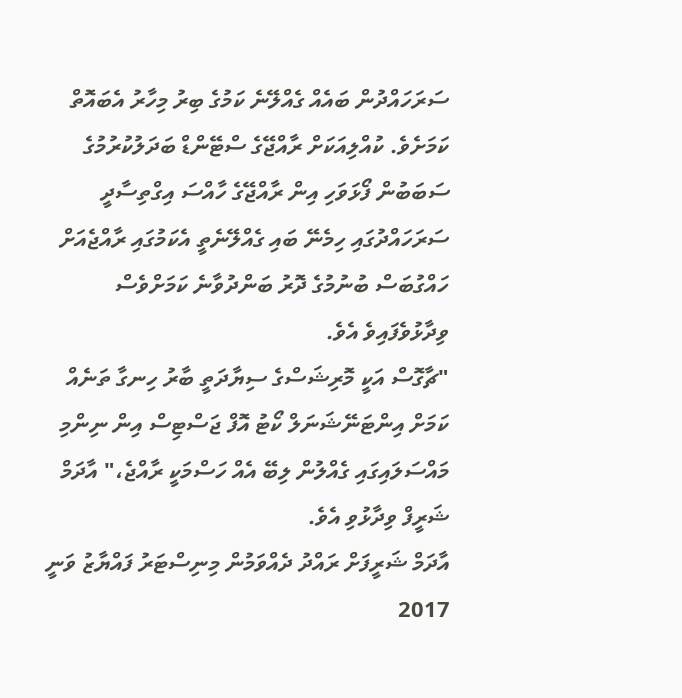ސަރަހައްދުން ބައެއް ގެއްލޭނެ ކަމުގެ ބިރު މިހާރު އެބައޮތް ކަމަށެވެ. ކުއްލިއަކަށް ރާއްޖޭގެ ސްޓޭންޑް ބަދަލުކުރުމުގެ ސަބަބުން ފޯޅަވަހި އިން ރާއްޖޭގެ ހާއްސަ އިގްތިސާދީ ސަރަހައްދުގައި ހިމެނޭ ބައި ގެއްލޭނެތީ އެކަމުގައި ރާއްޖެއަށް ހައްގުބަސް ބުނުމުގެ ދޮރު ބަންދުވާނެ ކަމަށްވެސް ވިދާޅުވެފައިވެ އެވެ.
"ޗާގޮސް އަކީ މޮރިޝަސްގެ ސިޔާދަތީ ބާރު ހިނގާ ތަނެއް ކަމަށް އިންޓަނޭޝަނަލް ކޯޓު އޮފް ޖަސްޓިސް އިން ނިންމި މައްސަލައިގައި ގެއްލުން ލިބޭ އެއް ހަސްމަކީ ރާއްޖެ،" އާދަމް ޝަރީފް ވިދާޅުވި އެވެ.
އާދަމް ޝަރީފަށް ރައްދު ދެއްވަމުން މިނިސްޓަރު ފައްޔާޒު ވަނީ 2017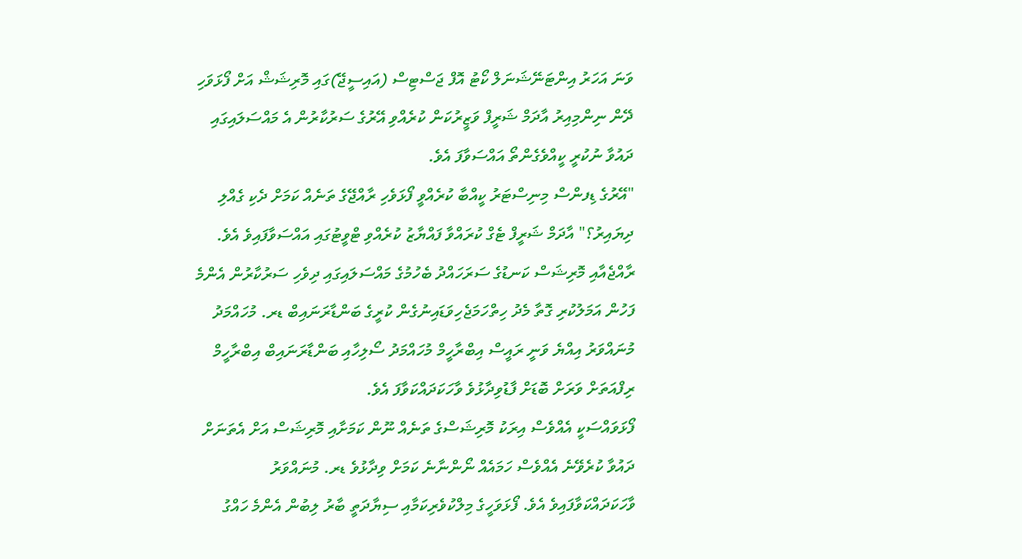ވަނަ އަހަރު އިންޓަނޭޝަނަލް ކޯޓު އޮފް ޖަސްޓިސް (އައިސީޖޭ)ގައި މޮރިޝަޝް އަށް ފޯޅަވަހި ދޭން ނިންމިއިރު އާދަމް ޝަރީފް ވަޒީރުކަން ކުރެއްވި އޭރުގެ ސަރުކާރުން އެ މައްސަލައިގައި ދައުވާ ނުކުރީ ކީއްވެގެންތޯ އައްސަވާފަ އެވެ.
"އޭރުގެ ޑިފންސް މިނިސްޓަރު ކީއްބާ ކުރެއްވީ ފޯޅަވެހި ރާއްޖޭގެ ތަނެއް ކަމަށް ދެކި ގެއްލި ދިޔައިރު؟" އާދަމް ޝަރީފް ޓެގް ކުރައްވާ ފައްޔާޒު ކުރެއްވި ޓްވީޓުގައި އައްސަވާފައިވެ އެވެ.
ރާއްޖެއާއި މޮރިޝަސް ކަނޑުގެ ސަރަހައްދު ބެހުމުގެ މައްސަލައިގައި ދިވެހި ސަރުކާރުން އެންމެ ފަހުން އަމަލުކުރި ގޮތާ މެދު ހިތްހަމަޖެހިވަޑައިނުގެން ކުރީގެ ބަންޑާރަނައިބް ޑރ. މުހައްމަދު މުނައްވަރު އިއްޔެ ވަނީ ރައީސް އިބްރާހީމް މުހައްމަދު ސޯލިހާއި ބަންޑާރަނައިބް އިބްރާހީމް ރިފްއަތަށް ވަރަށް ބޮޑަށް ފާޑުވިދާޅުވެ ވާހަކަދައްކަވާފަ އެވެ.
ފޯޅަވައްސަކީ އެއްވެސް އިރަކު މޮރިޝަސްގެ ތަނެއް ނޫން ކަމަށާއި މޮރިޝަސް އަށް އެތަނަށް ދައުވާ ކުރެވޭނެ އެއްވެސް ހަމައެއް ނޯންނާނެ ކަމަށް ވިދާޅުވެ ޑރ. މުނައްވަރު ވާހަކަދައްކަވާފައިވެ އެވެ. ފޯޅަވަހީގެ މިލްކުވެރިކަމާއި ސިޔާދަތީ ބާރު ލިބުން އެންމެ ހައްގު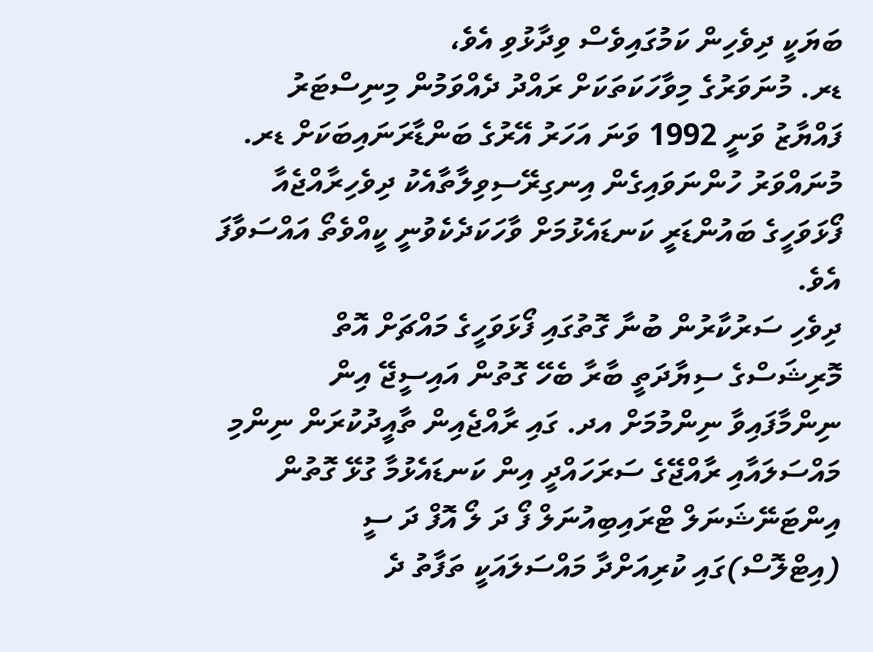ބަޔަކީ ދިވެހިން ކަމުގައިވެސް ވިދާޅުވި އެވެ،
ޑރ. މުނަވަރުގެ މިވާހަކަތަކަށް ރައްދު ދެއްވަމުން މިނިސްޓަރު ފައްޔާޒު ވަނީ 1992 ވަނަ އަހަރު އޭރުގެ ބަންޑާރަނައިބަކަށް ޑރ. މުނައްވަރު ހުންނަވައިގެން އިނގިރޭސިވިލާތާއެކު ދިވެހިރާއްޖެއާ ފޯޅަވަހީގެ ބައުންޑަރީ ކަނޑައެޅުމަށް ވާހަކަދެކެވުނީ ކީއްވެތޯ އައްސަވާފަ އެވެ.
ދިވެހި ސަރުކާރުން ބުނާ ގޮތުގައި ފޯޅަވަހީގެ މައްޗަށް އޮތް މޮރިޝަސްގެ ސިޔާދަތީ ބާރާ ބެހޭ ގޮތުން އައިސީޖޭ އިން ނިންމާފައިވާ ނިންމުމަށް އދ. ގައި ރާއްޖެއިން ތާއީދުކުރަން ނިންމި މައްސަލައާއި ރާއްޖޭގެ ސަރަހައްދީ އިން ކަނޑައެޅުމާ ގުޅޭ ގޮތުން އިންޓަނޭޝަނަލް ޓްރައިބިއުނަލް ފޯ ދަ ލޯ އޮފް ދަ ސީ (އިޓްލޮސް)ގައި ކުރިއަށްދާ މައްސަލައަކީ ތަފާތު ދެ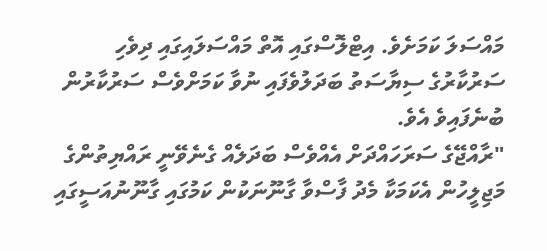މައްސަލަ ކަމަށެވެ. އިޓްލޮސްގައި އޮތް މައްސަލައިގައި ދިވެހި ސަރުކާރުގެ ސިޔާސަތު ބަދަލުވެފައި ނުވާ ކަމަށްވެސް ސަރުކާރުން ބުނެފައިވެ އެވެ.
"ރާއްޖޭގެ ސަރަހައްދަށް އެއްވެސް ބަދަލެއް ގެނެވޭނީ ރައްޔިތުންގެ މަޖިލީހުން އެކަމަކާ މެދު ފާސްވާ ގާނޫނަކުން ކަމުގައި ގާނޫނުއަސީގައި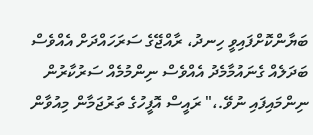ބަޔާންކޮށްފައިވީ ހިނދު، ރާއްޖޭގެ ސަރަހައްދަށް އެއްވެސް ބަދަލެއް ގެނައުމާމެދު އެއްވެސް ނިންމުމެއް ސަރުކާރުން ނިންމައިފައި ނުވޭ.،" ރައީސް އޮފީހުގެ ތަރުޖަމާން މިއުވާން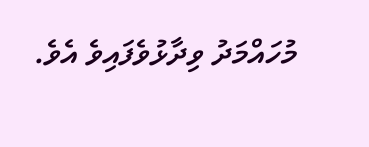މުހައްމަދު ވިދާޅުވެފައިވެ އެވެ.